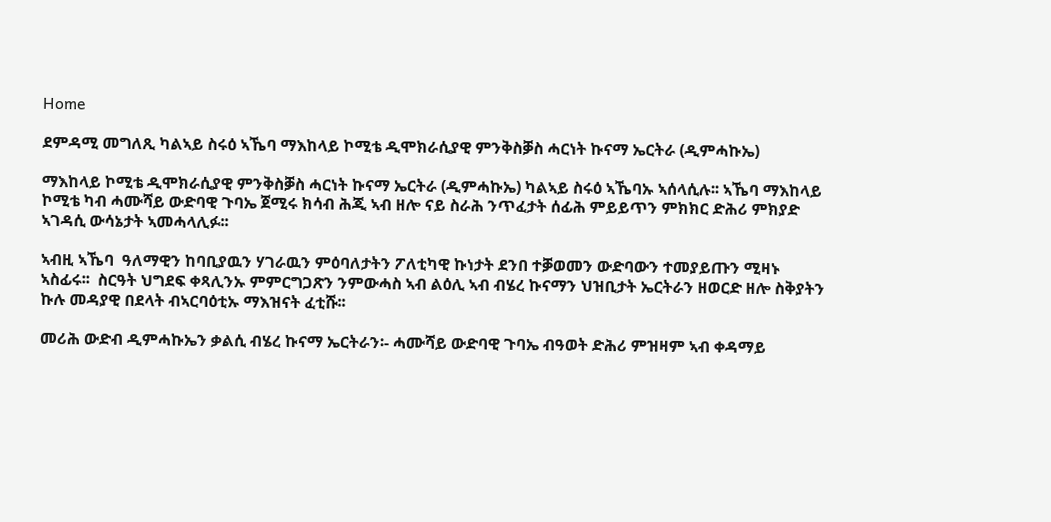Home

ደምዳሚ መግለጺ ካልኣይ ስሩዕ ኣኼባ ማእከላይ ኮሚቴ ዲሞክራሲያዊ ምንቅስቓስ ሓርነት ኩናማ ኤርትራ (ዲምሓኩኤ)

ማእከላይ ኮሚቴ ዲሞክራሲያዊ ምንቅስቓስ ሓርነት ኩናማ ኤርትራ (ዲምሓኩኤ) ካልኣይ ስሩዕ ኣኼባኡ ኣሰላሲሉ፡፡ ኣኼባ ማእከላይ ኮሚቴ ካብ ሓሙሻይ ውድባዊ ጉባኤ ጀሚሩ ክሳብ ሕጂ ኣብ ዘሎ ናይ ስራሕ ንጥፈታት ሰፊሕ ምይይጥን ምክክር ድሕሪ ምክያድ ኣገዳሲ ውሳኔታት ኣመሓላሊፉ፡፡

ኣብዚ ኣኼባ  ዓለማዊን ከባቢያዉን ሃገራዉን ምዕባለታትን ፖለቲካዊ ኩነታት ደንበ ተቓወመን ውድባውን ተመያይጡን ሚዛኑ ኣስፊሩ፡፡  ስርዓት ህግደፍ ቀጻሊንኡ ምምርግጋጽን ንምውሓስ ኣብ ልዕሊ ኣብ ብሄረ ኩናማን ህዝቢታት ኤርትራን ዘወርድ ዘሎ ስቅያትን ኩሉ መዳያዊ በደላት ብኣርባዕቲኡ ማእዝናት ፈቲሹ፡፡

መሪሕ ውድብ ዲምሓኩኤን ቃልሲ ብሄረ ኩናማ ኤርትራን፡- ሓሙሻይ ውድባዊ ጉባኤ ብዓወት ድሕሪ ምዝዛም ኣብ ቀዳማይ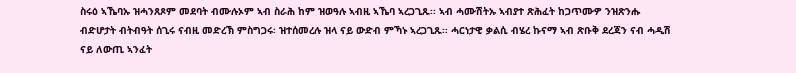ስሩዕ ኣኼባኡ ዝሓንጸጾም መደባት ብሙሉኦም ኣብ ስራሕ ከም ዝወዓሉ ኣብዚ ኣኼባ ኣረጋጊጹ፡፡ ኣብ ሓሙሽትኡ ኣብያተ ጽሕፈት ከጋጥሙዎ ንዝጽንሑ ብድሆታት ብትብዓት ሰጊሩ ናብዚ መድረኽ ምስግጋሩ፡ ዝተሰመረሉ ዝላ ናይ ውድብ ምኻኑ ኣረጋጊጹ፡፡ ሓርነታዊ ቃልሲ ብሄረ ኩናማ ኣብ ጽቡቅ ደረጃን ናብ ሓዲሽ ናይ ለውጢ ኣንፈት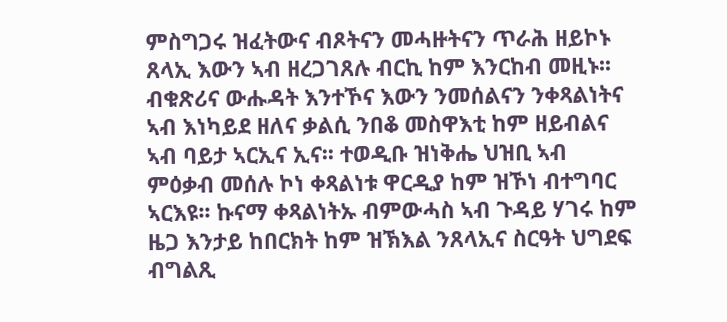ምስግጋሩ ዝፈትውና ብጾትናን መሓዙትናን ጥራሕ ዘይኮኑ ጸላኢ እውን ኣብ ዘረጋገጸሉ ብርኪ ከም እንርከብ መዚኑ፡፡ ብቁጽሪና ውሑዳት እንተኾና እውን ንመሰልናን ንቀጻልነትና ኣብ እነካይደ ዘለና ቃልሲ ንበቆ መስዋእቲ ከም ዘይብልና ኣብ ባይታ ኣርኢና ኢና፡፡ ተወዲቡ ዝነቅሔ ህዝቢ ኣብ ምዕቃብ መሰሉ ኮነ ቀጻልነቱ ዋርዲያ ከም ዝኾነ ብተግባር ኣርእዩ፡፡ ኩናማ ቀጻልነትኡ ብምውሓስ ኣብ ጉዳይ ሃገሩ ከም ዜጋ እንታይ ከበርክት ከም ዝኽእል ንጸላኢና ስርዓት ህግደፍ ብግልጺ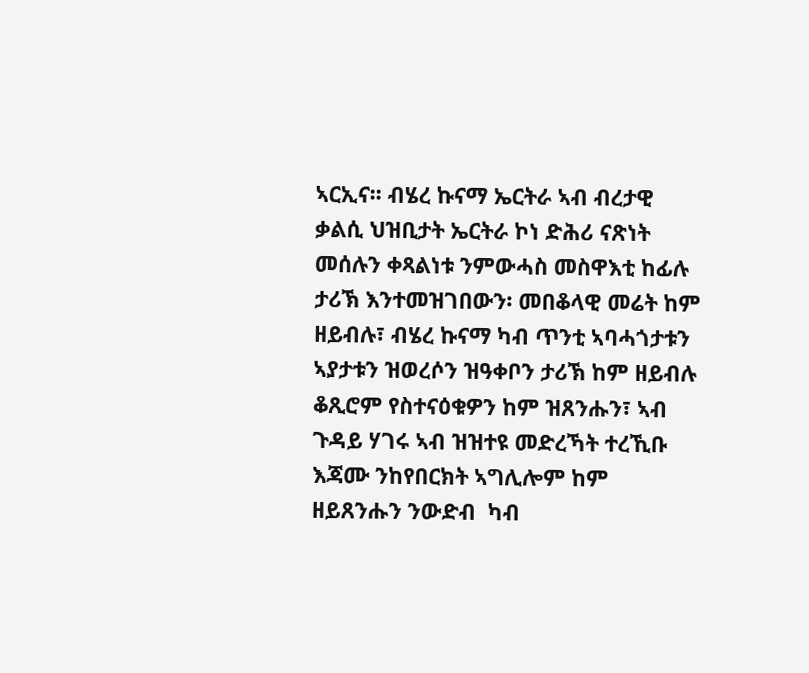ኣርኢና፡፡ ብሄረ ኩናማ ኤርትራ ኣብ ብረታዊ ቃልሲ ህዝቢታት ኤርትራ ኮነ ድሕሪ ናጽነት መሰሉን ቀጻልነቱ ንምውሓስ መስዋእቲ ከፊሉ ታሪኽ እንተመዝገበውን፡ መበቆላዊ መሬት ከም ዘይብሉ፣ ብሄረ ኩናማ ካብ ጥንቲ ኣባሓጎታቱን ኣያታቱን ዝወረሶን ዝዓቀቦን ታሪኽ ከም ዘይብሉ ቆጺሮም የስተናዕቁዎን ከም ዝጸንሑን፣ ኣብ ጉዳይ ሃገሩ ኣብ ዝዝተዩ መድረኻት ተረኺቡ እጃሙ ንከየበርክት ኣግሊሎም ከም ዘይጸንሑን ንውድብ  ካብ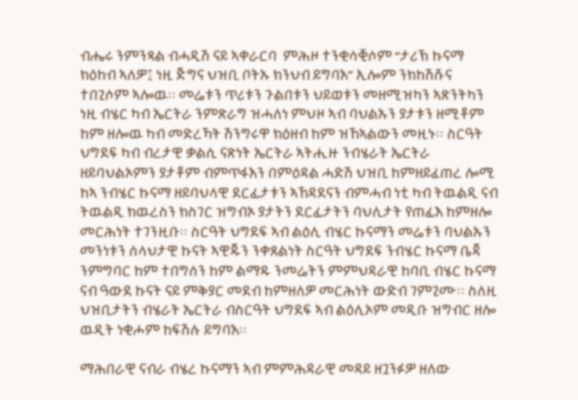ብሔሩ ንምንጻል ብሓዲሽ ናይ ኣቀራርባ  ምሕዞ ተንቂሳቒሶም “ታሪኽ ኩናማ ክዕከብ ኣለዎ፤ ነዚ ጅግና ህዝቢ ቦትኡ ክንህብ ይግባእ” ኢሎም ንክከሽሹና ተበጊሶም ኣሎዉ፡፡ መሬቱን ጥሪቱን ጉልበቱን ህይወቱን መዘሚዝካን ኣጽንትካን ነዚ ብሄር ካብ ኤርትራ ንምጽራግ ዝሓለነ ምህዞ ኣብ ባህልኡን ያታቱን ዘሚቶም ከም ዘሎዉ ካብ መድረኻት ሽንግሩዋ ክዕዘብ ከም ዝኸኣልውን መዚኑ፡፡ ስርዓት ህግደፍ ካብ ብረታዊ ቃልሲ ናጽነት ኤርትራ ኣትሒዙ ንብሄራት ኤርትራ ዘይባህልኦምን ያታቶም ብምጥፋእን በምዕዳል ሓድሽ ህዝቢ ከምዘይፈጠረ ሎሚ ከኣ ንብሄር ኩናማ ዘይባህላዊ ደርፊታቱን ኣኸዳደናን ብምሓብ ነቲ ካብ ትዉልዲ ናብ ትዉልዲ ክዉረስን ክስገር ዝግብኦ ያታትን ደርፊታትን ባህሊታት የጠፊእ ከምዘሎ መርሕነት ተገንዚቡ፡፡ ስርዓት ህግደፍ ኣብ ልዕሊ ብሄር ኩናማን መሬቱን ባህልኡን መንነቱን ሰላህታዊ ኩናት ኣዊጁን ንቀጸልነት ስርዓት ህግደፍ ንብሄር ኩናማ ቤጃ ንምግባር ከም ተበግሰን ከም ልማዱ ንመሬትን ምምህዳራዊ ከባቢ ብሄር ኩናማ ናብ ዓውደ ኩናት ናይ ምቅያር መደብ ከምዘለዎ መርሕነት ውድብ ገምጊሙ፡፡ ስለዚ ህዝቢታትን ብሄራት ኤርትራ ብስርዓት ህግደፍ ኣብ ልዕሊኦም መዲቡ ዝግብር ዘሎ ዉዲት ነቂሖም ከፍሽሉ ይግባእ፡፡

ማሕበራዊ ናብራ ብሄረ ኩናማን ኣብ ምምሕዳራዊ መዳይ ዘጓንፉዎ ዘለው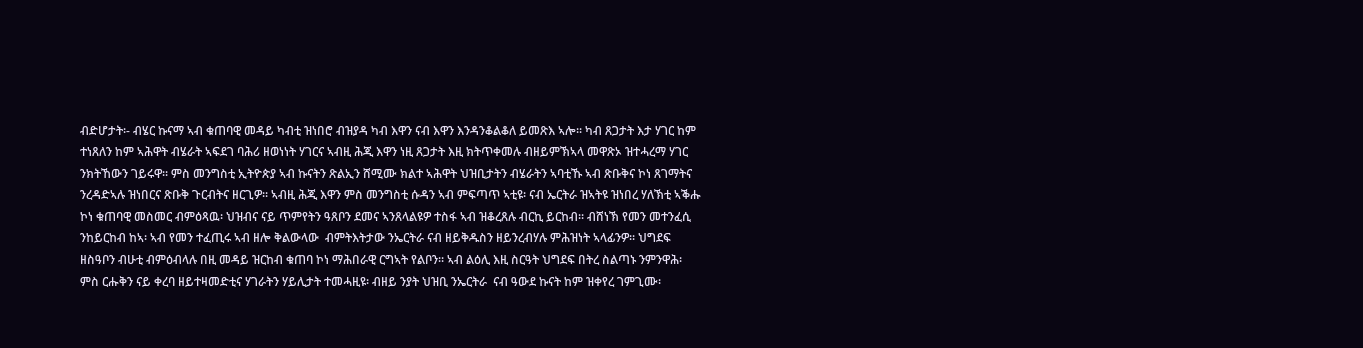ብድሆታት፡- ብሄር ኩናማ ኣብ ቁጠባዊ መዳይ ካብቲ ዝነበሮ ብዝያዳ ካብ እዋን ናብ እዋን እንዳንቆልቆለ ይመጽእ ኣሎ፡፡ ካብ ጸጋታት እታ ሃገር ከም ተነጸለን ከም ኣሕዋት ብሄራት ኣፍደገ ባሕሪ ዘወነነት ሃገርና ኣብዚ ሕጂ እዋን ነዚ ጸጋታት እዚ ክትጥቀመሉ ብዘይምኽኣላ መዋጽኦ ዝተሓረማ ሃገር ንክትኸውን ገይሩዋ፡፡ ምስ መንግስቲ ኢትዮጵያ ኣብ ኩናትን ጽልኢን ሸሚሙ ክልተ ኣሕዋት ህዝቢታትን ብሄራትን ኣባቲኹ ኣብ ጽቡቅና ኮነ ጸገማትና ንረዳድኣሉ ዝነበርና ጽቡቅ ጉርብትና ዘርጊዎ፡፡ ኣብዚ ሕጂ እዋን ምስ መንግስቲ ሱዳን ኣብ ምፍጣጥ ኣቲዩ፡ ናብ ኤርትራ ዝኣትዩ ዝነበረ ሃለኽቲ ኣቕሑ ኮነ ቁጠባዊ መስመር ብምዕጻዉ፡ ህዝብና ናይ ጥምየትን ዓጸቦን ደመና ኣንጸላልዩዎ ተስፋ ኣብ ዝቆረጸሉ ብርኪ ይርከብ፡፡ ብሸነኽ የመን መተንፈሲ ንከይርከብ ከኣ፡ ኣብ የመን ተፈጢሩ ኣብ ዘሎ ቅልውላው  ብምትእትታው ንኤርትራ ናብ ዘይቅዱስን ዘይንረብሃሉ ምሕዝነት ኣላፊንዎ፡፡ ህግደፍ ዘስዓቦን ብሁቲ ብምዕብላሉ በዚ መዳይ ዝርከብ ቁጠባ ኮነ ማሕበራዊ ርግኣት የልቦን፡፡ ኣብ ልዕሊ እዚ ስርዓት ህግደፍ በትረ ስልጣኑ ንምንዋሕ፡ ምስ ርሑቅን ናይ ቀረባ ዘይተዛመድቲና ሃገራትን ሃይሊታት ተመሓዚዩ፡ ብዘይ ንያት ህዝቢ ንኤርትራ  ናብ ዓውደ ኩናት ከም ዝቀየረ ገምጊሙ፡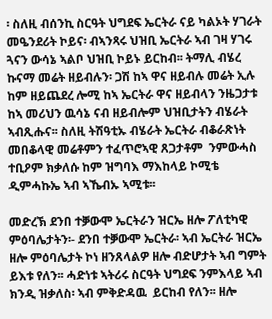፡ ስለዚ ብሰንኪ ስርዓት ህግደፍ ኤርትራ ናይ ካልኦት ሃገራት መዔንደሪት ኮይና፡ ብኣንጻሩ ህዝቢ ኤርትራ ኣብ ገዛ ሃገሩ ጓናን ውሳኔ ኣልቦ ህዝቢ ኮይኑ ይርከብ፡፡ ትማሊ ብሄረ ኩናማ መሬት ዘይብሉን፡ ጋሽ ከኣ ዋና ዘይብሉ መሬት ኢሉ ከም ዘይጨደረ ሎሚ ከኣ ኤርትራ ዋና ዘይብላን ንዜጋታቱ ከኣ መሪህን ዉሳኔ ናብ ዘይብሎም ህዝቢታትን ብሄራት ኣብጺሑና፡፡ ስለዚ ትሽዓቲኡ ብሄራት ኤርትራ ብቆራጽነት መበቆላዊ መሬቶምን ተፈጥሮኣዊ ጸጋታቶም  ንምውሓስ ተቢዖም ክቃለሱ ከም ዝግባእ ማእከላይ ኮሚቴ ዲምሓኩኤ ኣብ ኣኼብኡ ኣሚቱ፡፡

መድረኽ ደንበ ተቓውሞ ኤርትራን ዝርኤ ዘሎ ፖለቲካዊ ምዕባሌታትን፡- ደንበ ተቓውሞ ኤርትራ፡ ኣብ ኤርትራ ዝርኤ ዘሎ ምዕባሌታት ኮነ ዘንጸላልዎ ዘሎ ብድሆታት ኣብ ግምት ይእቱ የለን፡፡ ሓድነቱ ኣትሪሩ ስርዓት ህግደፍ ንምእላይ ኣብ ክንዲ ዝቃለስ፡ ኣብ ምቅድዳዉ  ይርከብ የለን፡፡ ዘሎ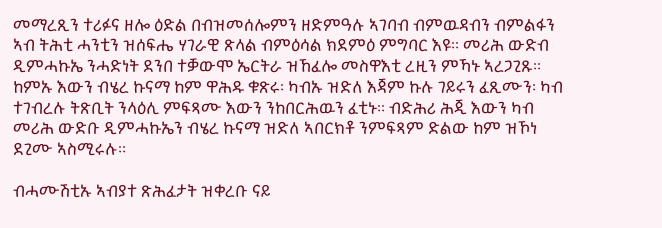መማረጺን ተሪፉና ዘሎ ዕድል በብዝመሰሎምን ዘድምዓሉ ኣገባብ ብምዉዳብን ብምልፋን ኣብ ትሕቲ ሓንቲን ዝሰፍሔ ሃገራዊ ጽላል ብምዕሳል ክደምዕ ምግባር እዩ፡፡ መሪሕ ውድብ ዲምሓኩኤ ንሓድነት ደንበ ተቓውሞ ኤርትራ ዝኸፈሎ መስዋእቲ ረዚን ምኻኑ ኣረጋጊጹ፡፡ ከምኡ እውን ብሄረ ኩናማ ከም ዋሕዱ ቁጽሩ፡ ካብኡ ዝድለ እጃም ኩሉ ገይሩን ፈጺሙን፡ ካብ ተገብረሉ ትጽቢት ንላዕሊ ምፍጻሙ እውን ንከበርሕዉን ፈቲኑ፡፡ ብድሕሪ ሕጂ እውን ካብ መሪሕ ውድቡ ዲምሓኩኤን ብሄረ ኩናማ ዝድለ ኣበርክቶ ንምፍጻም ድልው ከም ዝኾነ ደጊሙ ኣስሚሩሉ፡፡

ብሓሙሽቲኡ ኣብያተ ጽሕፈታት ዝቀረቡ ናይ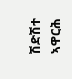ሽድሽተ ኣዋርሕ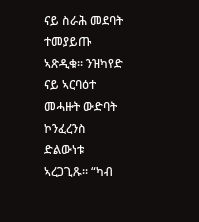ናይ ስራሕ መደባት ተመያይጡ ኣጽዲቁ፡፡ ንዝካየድ ናይ ኣርባዕተ መሓዙት ውድባት ኮንፈረንስ ድልውነቱ  ኣረጋጊጹ፡፡ “ካብ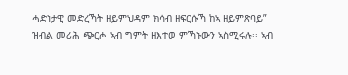ሓድነታዊ መድረኻት ዘይምህዳም ክሳብ ዘፍርሱኻ ከኣ ዘይምጽባይ” ዝብል መሪሕ ጭርሖ ኣብ ግምት ዘእተወ ምኻኑውን ኣስሚሩሉ፡፡ ኣብ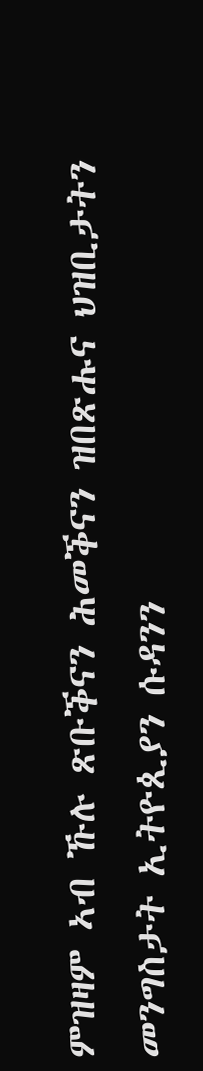ምዝዛም ኣብ ኹሉ ጽቡቕናን ሕመቕናን ዝበጽሑና ህዝቢታትን መንግስታት ኢትዮጲያን ሱዳንን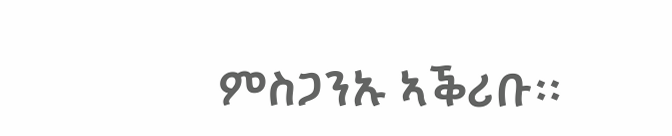ምስጋንኡ ኣቕሪቡ፡፡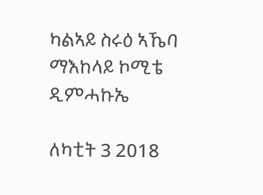ካልኣይ ስሩዕ ኣኼባ ማእከላይ ኮሚቴ ዲምሓኩኤ

ለካቲት 3 2018